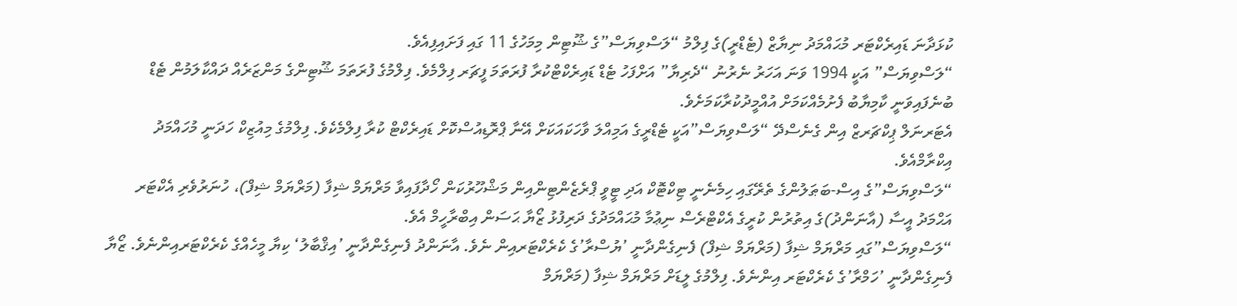ކުޅަދާނަ ޑައިރެކްޓަރ މުޙައްމަދު ނިޔާޒް (ޓެޑްރީ)ގެ ފިލްމު “ލަސްވިޔަސް”ގެ ޝޫޓިން މިމަހުގެ 11 ގައި ފަށައިފިއެވެ.
“ލަސްވިޔަސް” އަކީ 1994 ވަނަ އަހަރު ނެރުނު “ދެރިޔާ” އަށްފަހު ޓެޑް ޑައިރެކްޓްކުރާ ފުރަތަމަ ފީޗަރ ފިލްމެވެ. ފިލްމުގެ ފުރަތަމަ ޝޫޓިންގެ މަންޒަރެއް ދައްކާލަމުން ޓެޑް ބުނެފައިވަނީ ކާމިޔާބު ފެށުމެއްކަމަށް އުއްމީދުކުރާކަމަށެވެ.
އެޓަރނަލް ޕިކްޗަރޒް އިން ގެނެސްދޭ “ލަސްވިޔަސް”އަކީ ޓެޑްރީގެ އަމިއްލަ ވާހަކައަކަށް އޭނާ ޕްރޮޑިއުސްކޮށް ޑައިރެކްޓް ކުރާ ފިލްމެކެވެ. ފިލްމުގެ މިއުޒިކް ހަދަނީ މުހައްމަދު އިކްރާމްއެވެ.
“ލަސްވިޔަސް”ގެ އިސް-ބަޠަލުންގެ ތެރޭގައި ހިމެނެނީ ޓިކްޓޮކް އަދި ޓީވީ ޕްރެޒެންޓިންއިން މަޝްހޫރުކަން ހޯދާފައިވާ މަރްޔަމް ޝިފާ (މަރްޔަމް ޝިފް)، ހުނަރުވެރި އެކްޓަރ އަޙްމަދު އީސާ (އާނަންދު)ގެ އިތުރުން ކުރީގެ އެކްޓްރެސް ނިޢުމާ މުޙައްމަދުގެ ދަރިފުޅު ޒޯޔާ ޙަސަން އިބްރާހީމް އެވެ.
“ލަސްވިޔަސް”ގައި މަރްޔަމް ޝިފާ (މަރްޔަމް ޝިފް) ފެނިގެންދާނީ ’ޔުސްރާ’ގެ ކެރެކްޓަރއިން ނެވެ. އާނަންދު ފެނިގެންދާނީ ’އިޤްބާލު‘ ކިޔާ މީހެއްގެ ކެރެކްޓަރއިންނެވެ. ޒޯޔާ ފެނިގެންދާނީ ’ހަމްރާ’ގެ ކެރެކްޓަރ އިންނެވެ. ފިލްމުގެ ލީޑަށް މަރްޔަމް ޝިފާ (މަރްޔަމް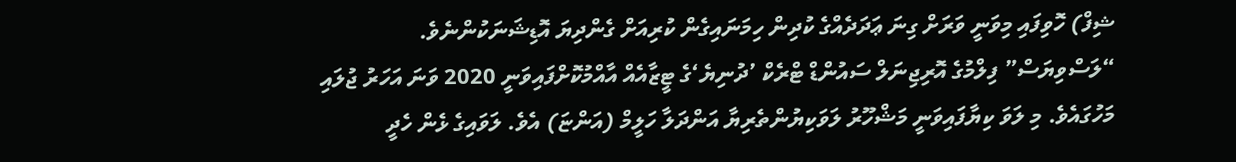ޝިފް) ހޮވިފައި މިވަނީ ވަރަށް ގިނަ ޢަދަދެއްގެ ކުދިން ހިމަނައިގެން ކުރިއަށް ގެންދިޔަ އޮޑިޝަނަކުންނެވެ.
“ލަސްވިޔަސް” ފިލްމުގެ އޮރިޖިނަލް ސައުންޑް ޓްރެކް ’ދުނިޔެ‘ގެ ޓީޒާއެއް އާއްމުކޮށްފައިވަނީ 2020 ވަނަ އަހަރު ޖުލައި މަހުގައެވެ. މި ލަވަ ކިޔާފައިވަނީ މަޝްހޫރު ލަވަކިޔުންތެރިޔާ އަންދަލާ ހަލީމް (އަންޏަ) އެވެ. ލަވައިގެ ޅެން ހެދީ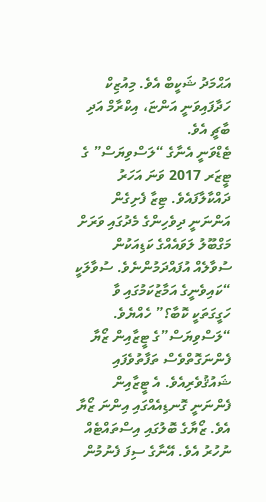އަޙްމަދު ޝަކީބް އެވެ. މިއުޒިކް ހަދާފައިވަނީ އަންޏަ، އިކްރާމް އަދި ބާޗީ އެވެ.
ޓެޑްވަނީ އެނާގެ “ލަސްވިޔަސް” ގެ ޓީޒަރ 2017 ވަނަ އަހަރު ދައްކާލާފައެވެ. ޓިޒާ ފެށިގެން އަންނަނީ ދިވެހިންގެ މެދުގައި ވަރަށް މަގްބޫލު ލަވައެއްގެ ކަޑިއަކުން ސުވާލެއް އުފައްދަމުންނެވެ. ސުވާލަކީ “ކައިވެނީގެ އަމާޒުކަމުގައި ވާ ހަގީގަތަކީ ކޮބާ؟” ހެއްޔެވެ.
“ލަސްވިޔަސް”ގެ ޓީޒާއިން ޒޯޔާ ފެންނަގޮތްވެސް ތަފާތުވެފައި ޝައުޤުވެރިއެވެ. އެ ޓީޒާއިން ފެންނަނީ ގޮނޑިއެއްގައި އިންނަ ޒޯޔާ އެވެ. ޒޯޔާގެ ބޮލުގައި އިސްތައްޓެއް ނުހުރު އެވެ. އޭނާގެ ސިފަ ފެނުމުން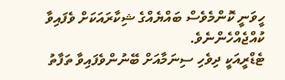ހީވަނީ ކޮންމެވެސް ބައްޔެއްގެ ޝިކާރައަކަށް ވެފައިވާ ކުއްޖެއްހެންނެވެ.
ޓެޑްރީއަކީ ދިވެހި ސިނަމާއަށް ބޭނުންވެފައިވާ ތަފާތު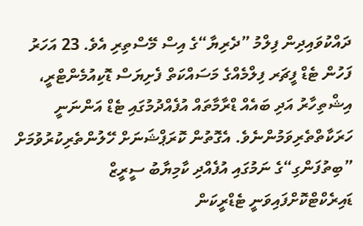ދައްކުވައިދިން ފިލްމު ”ދެރިޔާ“ގެ އިސް މޭސްތިރި އެވެ. 23 އަހަރު ފަހުން ޓެޑް ފީޗަރ ފިލްމެއްގެ މަސައްކަތް ފެށިޔަސް ޑޮކިއުމެންޓްރީ، އިޝްތިހާރު އަދި ބައެއް ޑްރާމާތައް އުފެއްދުމުގައި ޓެޑް އަންނަނީ ހަރަކާތްތެރިވަމުންނެވެ. އެގޮތުން ކޮރަޕްޝަނަށް ހޭލުންތެރިކުރުވުމަށް ”ބިތުފަންގި“ގެ ނަމުގައި އުފެއްދި ކާމިޔާބު ސީރީޒް ޑައިރެކްޓްކޮށްފައިވަނީ ޓެޑްރީކަން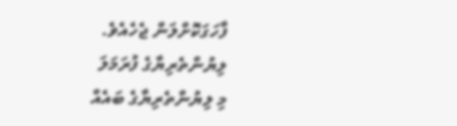ފާހަގަކޮށްލަން ޖެހެއެވެ.
ލިޔުންތެރިޔާގެ ފުރަމަލަ
މި ލިޔުންތެރިޔާގެ ބައެއް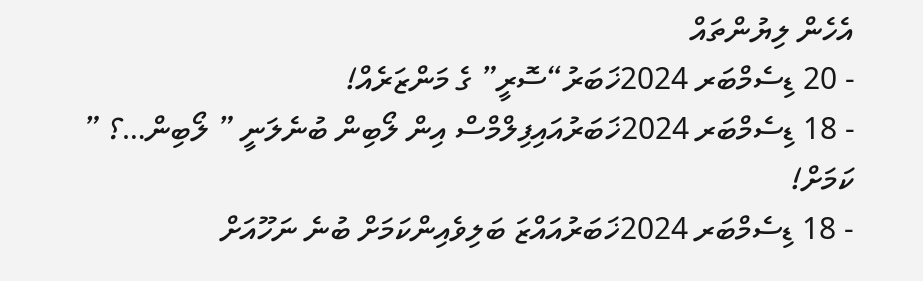އެހެން ލިޔުންތައް
- 20 ޑިސެމްބަރ 2024ޚަބަރު“ސޮރީ” ގެ މަންޒަރެއް!
- 18 ޑިސެމްބަރ 2024ޚަބަރުއައިފިލްމްސް އިން ލޯބިން ބުނެލަނީ ” ލޯބިން…؟ ” ކަމަށް!
- 18 ޑިސެމްބަރ 2024ޚަބަރުއައްޒަ ބަލިވެއިންކަމަށް ބުނެ ނަހޫއަށް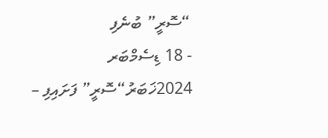“ސޮރީ” ބުނެފި
- 18 ޑިސެމްބަރ 2024ޚަބަރު“ސޮރީ” ފަށައިފި –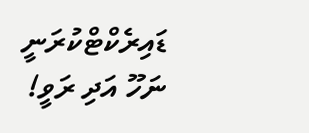ޑައިރެކްޓްކުރަނީ ނަހޫ އަދި ރަވީ!